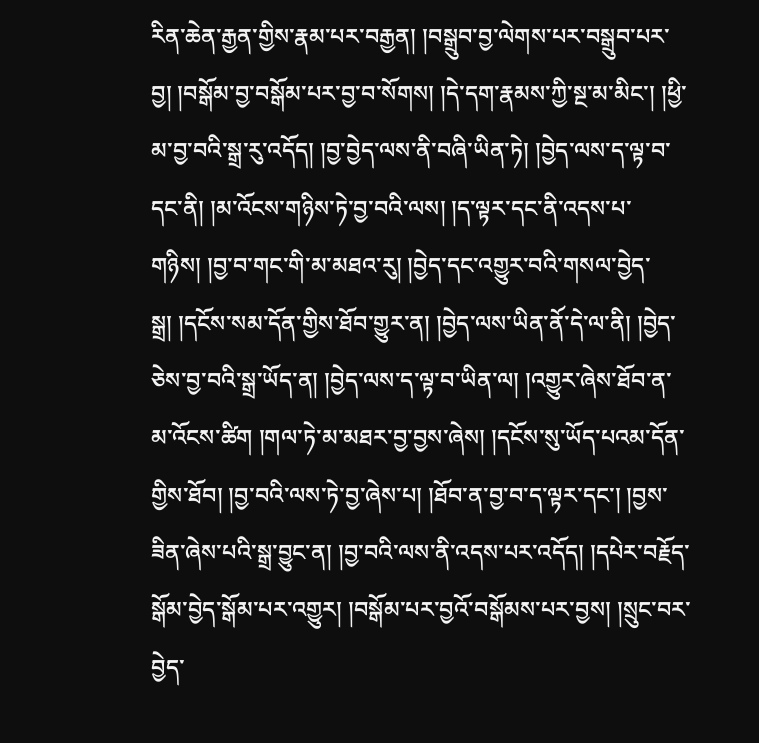རིན་ཆེན་རྒྱན་གྱིས་རྣམ་པར་བརྒྱན། །བསྒྲུབ་བྱ་ལེགས་པར་བསྒྲུབ་པར་བྱ། །བསྒོམ་བྱ་བསྒོམ་པར་བྱ་བ་སོགས། །དེ་དག་རྣམས་ཀྱི་སྔ་མ་མིང་། །ཕྱི་མ་བྱ་བའི་སྒྲ་རུ་འདོད། །བྱ་བྱེད་ལས་ནི་བཞི་ཡིན་ཏེ། །བྱེད་ལས་ད་ལྟ་བ་དང་ནི། །མ་འོངས་གཉིས་ཏེ་བྱ་བའི་ལས། །ད་ལྟར་དང་ནི་འདས་པ་གཉིས། །བྱ་བ་གང་གི་མ་མཐའ་རུ། །བྱེད་དང་འགྱུར་བའི་གསལ་བྱེད་སྒྲ། །དངོས་སམ་དོན་གྱིས་ཐོབ་གྱུར་ན། །བྱེད་ལས་ཡིན་ནོ་དེ་ལ་ནི། །བྱེད་ཅེས་བྱ་བའི་སྒྲ་ཡོད་ན། །བྱེད་ལས་ད་ལྟ་བ་ཡིན་ལ། །འགྱུར་ཞེས་ཐོབ་ན་མ་འོངས་ཚིག །གལ་ཏེ་མ་མཐར་བྱ་བྱས་ཞེས། །དངོས་སུ་ཡོད་པའམ་དོན་གྱིས་ཐོབ། །བྱ་བའི་ལས་ཏེ་བྱ་ཞེས་པ། །ཐོབ་ན་བྱ་བ་ད་ལྟར་དང་། །བྱས་ཟིན་ཞེས་པའི་སྒྲ་བྱུང་ན། །བྱ་བའི་ལས་ནི་འདས་པར་འདོད། །དཔེར་བརྗོད་སྒོམ་བྱེད་སྒོམ་པར་འགྱུར། །བསྒོམ་པར་བྱའོ་བསྒོམས་པར་བྱས། །སྲུང་བར་བྱེད་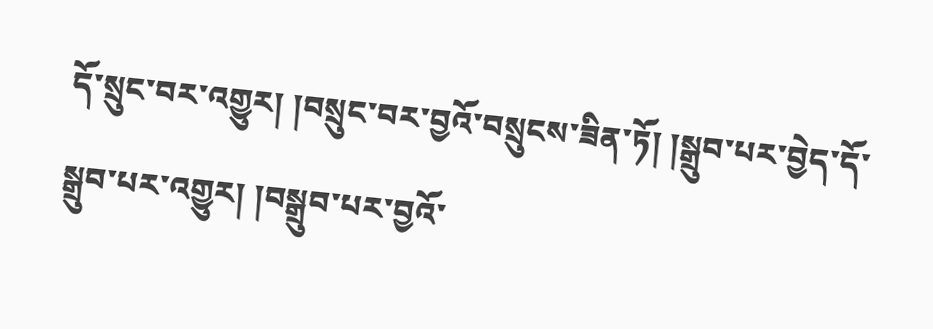དོ་སྲུང་བར་འགྱུར། །བསྲུང་བར་བྱའོ་བསྲུངས་ཟིན་ཏོ། །སྒྲུབ་པར་བྱེད་དོ་སྒྲུབ་པར་འགྱུར། །བསྒྲུབ་པར་བྱའོ་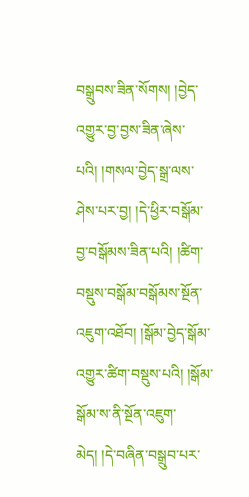བསྒྲུབས་ཟིན་སོགས། །བྱེད་འགྱུར་བྱ་བྱས་ཟིན་ཞེས་པའི། །གསལ་བྱེད་སྒྲ་ལས་ཤེས་པར་བྱ། །དེ་ཕྱིར་བསྒོམ་བྱ་བསྒོམས་ཟིན་པའི། །ཚིག་བསྡུས་བསྒོམ་བསྒོམས་སྔོན་འཇུག་འཐོབ། །སྒོམ་བྱེད་སྒོམ་འགྱུར་ཚིག་བསྡུས་པའི། །སྒོམ་སྒོམ་ས་ནི་སྔོན་འཇུག་མེད། །དེ་བཞིན་བསྒྲུབ་པར་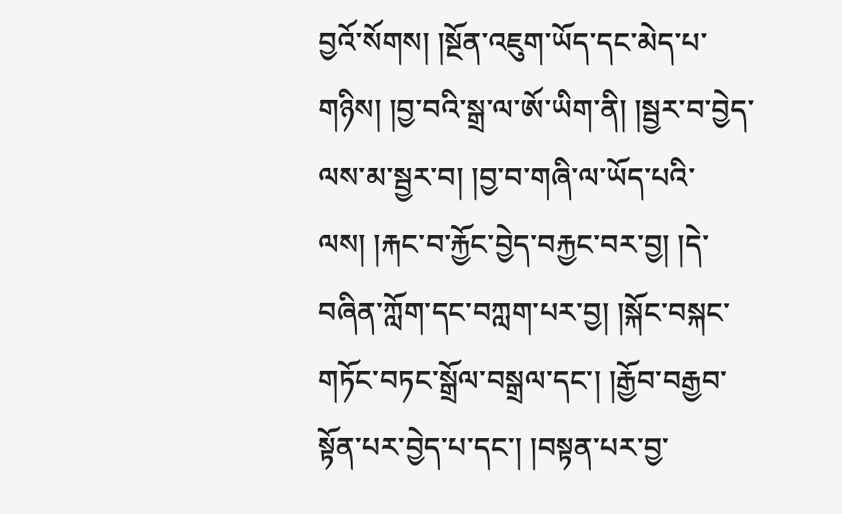བྱའོ་སོགས། །སྔོན་འཇུག་ཡོད་དང་མེད་པ་གཉིས། །བྱ་བའི་སྒྲ་ལ་ཨོ་ཡིག་ནི། །སྦྱར་བ་བྱེད་ལས་མ་སྦྱར་བ། །བྱ་བ་གཞི་ལ་ཡོད་པའི་ལས། །རྐང་བ་རྐྱོང་བྱེད་བརྐྱང་བར་བྱ། །དེ་བཞིན་ཀློག་དང་བཀླག་པར་བྱ། །སྐོང་བསྐང་གཏོང་བཏང་སྒྲོལ་བསྒྲལ་དང་། །རྒྱོབ་བརྒྱབ་སྟོན་པར་བྱེད་པ་དང་། །བསྟན་པར་བྱ་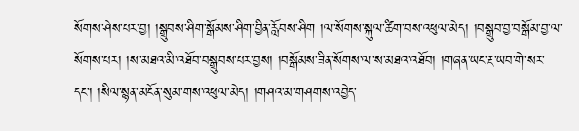སོགས་ཤེས་པར་བྱ། །སྒྲུབས་ཤིག་སྒོམས་ཤིག་བྱིན་རློབས་ཤིག །ལ་སོགས་སྐུལ་ཚིག་བས་འཕུལ་མེད། །བསྒྲུབ་བྱ་བསྒོམ་བྱ་ལ་སོགས་པར། །ས་མཐའ་མི་འཐོབ་བསྒྲུབས་པར་བྱས། །བསྒོམས་ཟིན་སོགས་ལ་ས་མཐའ་འཐོབ། །གཞན་ཡང་རྔ་ཡབ་གེ་སར་དང་། །སིལ་སྙན་མངོན་སུམ་གས་འཕུལ་མེད། །གཤའ་མ་གཤགས་འབྱེད་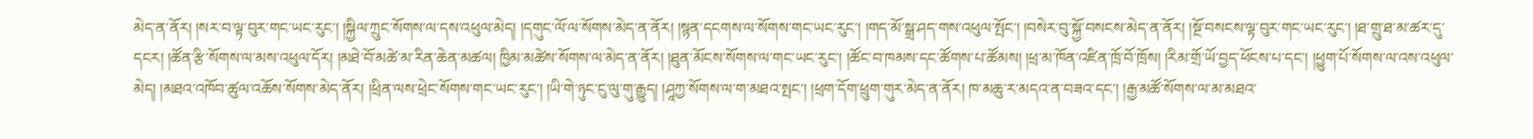མེད་ན་ནོར། །སར་བ་ལྟ་བུར་གང་ཡང་རུང་། །སྐྱིལ་ཀྲུང་སོགས་ལ་དས་འཕུལ་མེད། །དགུང་ལོ་ལ་སོགས་མེད་ན་ནོར། །སྙན་དངགས་ལ་སོགས་གང་ཡང་རུང་། །གད་མོ་སྒྲ་ཤད་གས་འཕུལ་སྤོང་། །བསེར་བུ་སྐྱོ་བསངས་མེད་ན་ནོར། །སྔོ་བསངས་ལྟ་བུར་གང་ཡང་རུང་། །ཐ་གྲུ་ཐ་མ་ཚར་དུ་དངར། །ཚོན་རྩི་སོགས་ལ་མས་འཕུལ་དོར། །མཐེ་བོ་མཚེ་མ་རིན་ཆེན་མཚལ། ཁྱིམ་མཚེས་སོགས་ལ་མེད་ན་ནོར། །ཐུན་མོངས་སོགས་ལ་གང་ཡང་རུང་། །ཚོང་བ་ཁམས་དང་ཚོགས་པ་ཚོམས། །ཕྲ་མ་ཁོན་འཛིན་ཁྲོ་བོ་ཁྲོས། །རིམ་གྲོ་ཡོ་བྱད་ཕོངས་པ་དང་། །ཕྱུག་པོ་སོགས་ལ་འས་འཕུལ་མེད། །མཐའ་འཁོབ་ཚུལ་འཆོས་སོགས་མེད་ནོར། །ཕྲིན་ལས་ཕྲེང་སོགས་གང་ཡང་རུང་། །ཡི་གེ་ཉུང་ངུ་ལུ་གུ་རྒྱུད། །ཤཱཀྱ་སོགས་ལ་ག་མཐའ་སྤང་། །ཕྲག་དོག་ཕྲུག་གུར་མེད་ན་ནོར། ཁ་མཆུ་ར་མདའ་ན་བཟའ་དང་། །རྒྱ་མཚོ་སོགས་ལ་མ་མཐའ་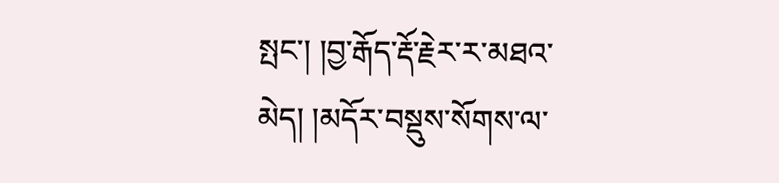སྤང་། །བྱ་རྒོད་རྡོ་རྗེར་ར་མཐའ་མེད། །མདོར་བསྡུས་སོགས་ལ་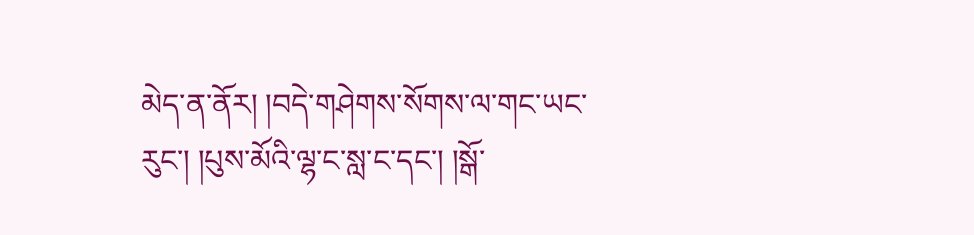མེད་ན་ནོར། །བདེ་གཤེགས་སོགས་ལ་གང་ཡང་རུང་། །པུས་མོའི་ལྷ་ང་སླ་ང་དང་། །སྒོ་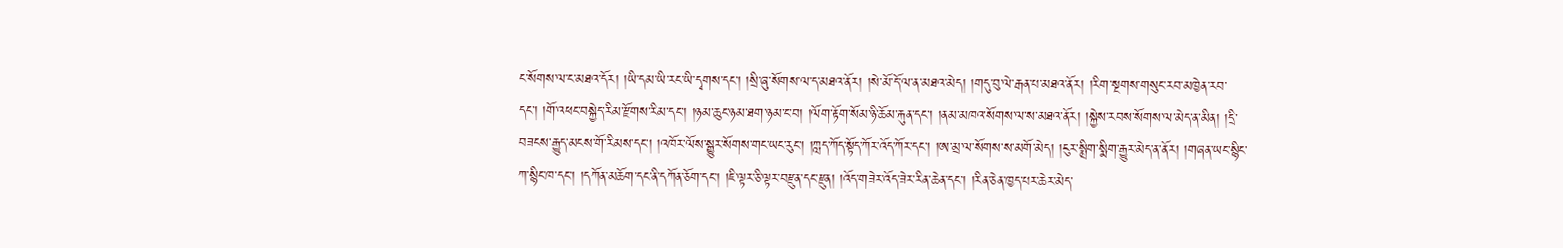ང་སོགས་ལ་ང་མཐའ་དོར། །ཡི་དམ་ཡི་རང་ཡི་དྭགས་དང་། །སྲི་ཞུ་སོགས་ལ་ད་མཐའ་ནོར། །སེ་མོ་དོ་ལ་ན་མཐའ་མེད། །གདུ་བུ་ལེ་རྒན་པ་མཐའ་ནོར། །རིག་སྔགས་གསུང་རབ་མཁྱེན་རབ་དང་། །གོ་འཕང་བསྐྱེད་རིམ་རྫོགས་རིམ་དང་། །ཉམ་ཆུང་ཉམ་ཐག་ཉམ་ང་བ། །ལོག་རྟོག་སོམ་ཉི་ཆོམ་རྐུན་དང་། །ནམ་མཁའ་སོགས་ལ་ས་མཐའ་ནོར། །སྐྱེས་རབས་སོགས་ལ་མེད་ན་མིན། །དྲི་བཟངས་རྒྱུད་མངས་གོ་རིམས་དང་། །འཁོར་ལོས་སྒྱུར་སོགས་གང་ཡང་རུང་། །ཀླད་ཀོད་སྟོད་ཀོར་འོད་ཀོར་དང་། །ཨ་མྲ་ལ་སོགས་ས་མགོ་མེད། །ངུར་སྨྲིག་སྨིག་རྒྱུར་མེད་ན་ནོར། །གཞན་ཡང་སྙིང་ཀ་སྙིང་ཁ་དང་། །དཀོན་མཆོག་དང་ནི་དཀོན་ཅོག་དང་། །ཇི་ལྟར་ཅི་ལྟར་བརྫུན་དང་རྫུན། །འོད་གཟེར་འོད་ཟེར་རིན་ཆེན་དང་། །རིན་ཅེན་ཁྱད་པར་ཆེར་མེད་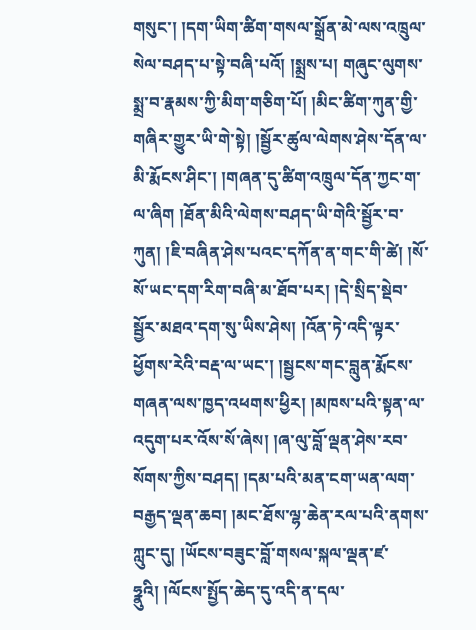གསུང་། །དག་ཡིག་ཚིག་གསལ་སྒྲོན་མེ་ལས་འཁྲུལ་སེལ་བཤད་པ་སྟེ་བཞི་པའོ། །སྨྲས་པ། གཞུང་ལུགས་སྨྲ་བ་རྣམས་ཀྱི་མིག་གཅིག་པོ། །མིང་ཚིག་ཀུན་གྱི་གཞིར་གྱུར་ཡི་གེ་སྟེ། །སྦྱོར་ཚུལ་ལེགས་ཤེས་དོན་ལ་མི་རྨོངས་ཤིང་། །གཞན་དུ་ཚིག་འཁྲུལ་དོན་ཀྱང་ག་ལ་ཞིག །ཐོན་མིའི་ལེགས་བཤད་ཡི་གེའི་སྦྱོར་བ་ཀུན། །ཇི་བཞིན་ཤེས་པའང་དཀོན་ན་གང་གི་ཚེ། །སོ་སོ་ཡང་དག་རིག་བཞི་མ་ཐོབ་པར། །དེ་སྲིད་སྡེབ་སྦྱོར་མཐའ་དག་སུ་ཡིས་ཤེས། །འོན་ཏེ་འདི་ལྟར་ཕྱོགས་རེའི་བརྡ་ལ་ཡང་། །སྦྱངས་གང་བླུན་རྨོངས་གཞན་ལས་ཁྱད་འཕགས་ཕྱིར། །མཁས་པའི་སྟན་ལ་འདུག་པར་འོས་སོ་ཞེས། །ཞ་ལུ་བློ་ལྡན་ཤེས་རབ་སོགས་ཀྱིས་བཤད། །དམ་པའི་མན་ངག་ཡན་ལག་བརྒྱད་ལྡན་ཆབ། །མང་ཐོས་ལྷ་ཆེན་རལ་པའི་ནགས་ཀླུང་དུ། །ཡོངས་བཟུང་བློ་གསལ་སྐལ་ལྡན་ཛ་ཧྣུའི། །ལོངས་སྤྱོད་ཆེད་དུ་འདི་ན་དལ་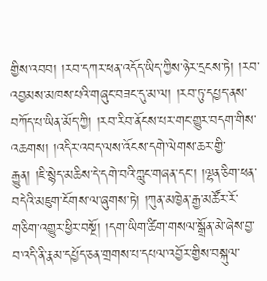གྱིས་འབབ། །རབ་དཀར་ཕན་འདོད་ཡིད་ཀྱིས་ཉེར་དྲངས་ཏེ། །རབ་འབྱམས་མཁས་པའི་གཞུང་བཟང་དུ་མ་ལ། །རབ་ཏུ་དཔྱད་ནས་བཀོད་པ་ཡིན་མོད་ཀྱི། །རབ་རིབ་ནོངས་པར་གང་གྱུར་བདག་གིས་འཆགས། །འདིར་འབད་ལས་འོངས་དགེ་ལེགས་ཆར་གྱི་རྒྱུན། །ཇི་སྙེད་མཆིས་དེ་དགེ་བའི་ཀླུང་གཞན་དང་། །ལྷན་ཅིག་ཕན་བདེའི་མཇུག་ངོགས་ལ་ཞུགས་ཏེ། །ཀུན་མཁྱེན་རྒྱ་མཚོར་རོ་གཅིག་འགྱུར་ཕྱིར་བསྔོ། །དག་ཡིག་ཚིག་གསལ་སྒྲོན་མེ་ཞེས་བྱ་བ་འདི་ནི་རྣམ་དཔྱོད་ཅན་གྲགས་པ་དཔལ་འབྱོར་གྱིས་བསྐུལ་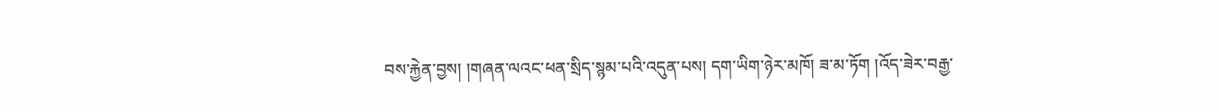བས་རྐྱེན་བྱས། །གཞན་ལའང་ཕན་སྲིད་སྙམ་པའི་འདུན་པས། དག་ཡིག་ཉེར་མཁོ། ཟ་མ་ཏོག །འོད་ཟེར་བརྒྱ་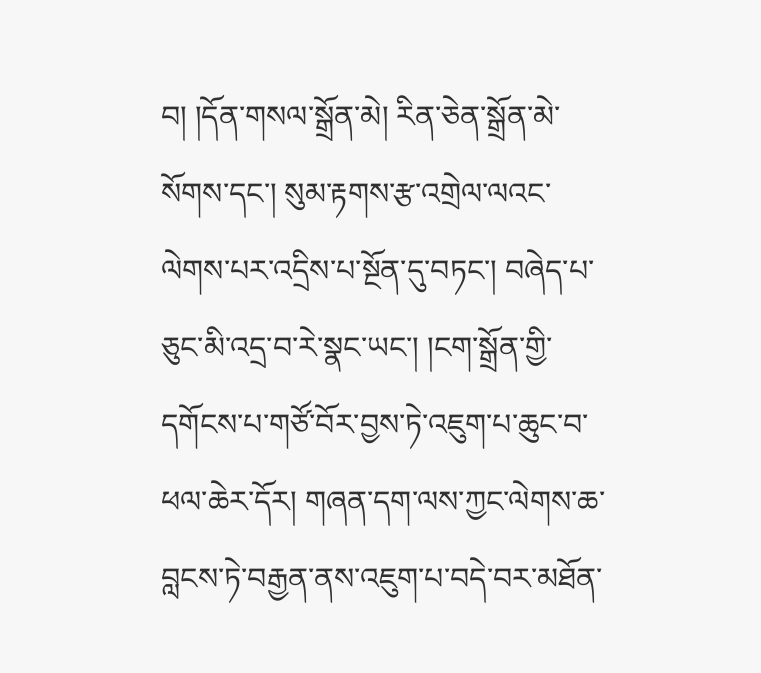བ། །དོན་གསལ་སྒྲོན་མེ། རིན་ཅེན་སྒྲོན་མེ་སོགས་དང་། སུམ་རྟགས་རྩ་འགྲེལ་ལའང་ལེགས་པར་འདྲིས་པ་སྔོན་དུ་བཏང་། བཞེད་པ་ཅུང་མི་འདྲ་བ་རེ་སྣང་ཡང་། །ངག་སྒྲོན་གྱི་དགོངས་པ་གཙོ་བོར་བྱས་ཏེ་འཇུག་པ་ཆུང་བ་ཕལ་ཆེར་དོར། གཞན་དག་ལས་ཀྱང་ལེགས་ཆ་བླངས་ཏེ་བརྒྱན་ནས་འཇུག་པ་བདེ་བར་མཐོན་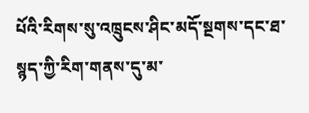པོའི་རིགས་སུ་འཁྲུངས་ཤིང་མདོ་སྔགས་དང་ཐ་སྙད་ཀྱི་རིག་གནས་དུ་མ་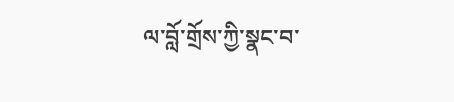ལ་བློ་གྲོས་ཀྱི་སྣང་བ་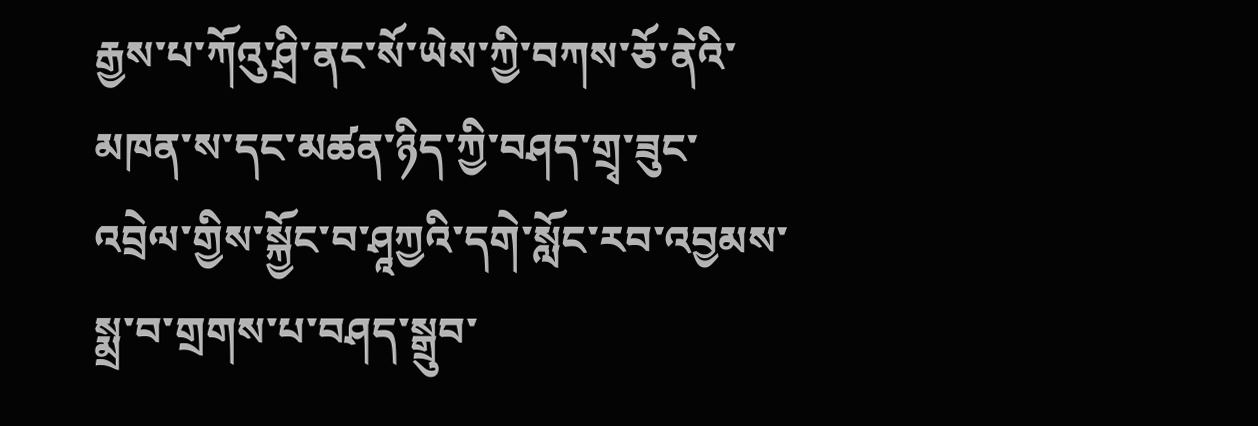རྒྱས་པ་ཀོའུ་ཤྲི་ནང་སོ་ཡེས་ཀྱི་བཀས་ཅོ་ནེའི་མཁན་ས་དང་མཚན་ཉིད་ཀྱི་བཤད་གྲྭ་ཟུང་འབྲེལ་གྱིས་སྐྱོང་བ་ཤཱཀྱའི་དགེ་སློང་རབ་འབྱམས་སྨྲ་བ་གྲགས་པ་བཤད་སྒྲུབ་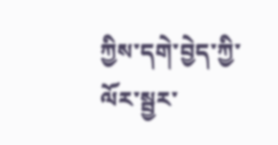ཀྱིས་དགེ་བྱེད་ཀྱི་ལོར་སྦྱར་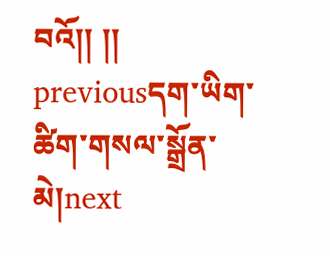བའོ།། །།
previousདག་ཡིག་ཚིག་གསལ་སྒྲོན་མེ།next